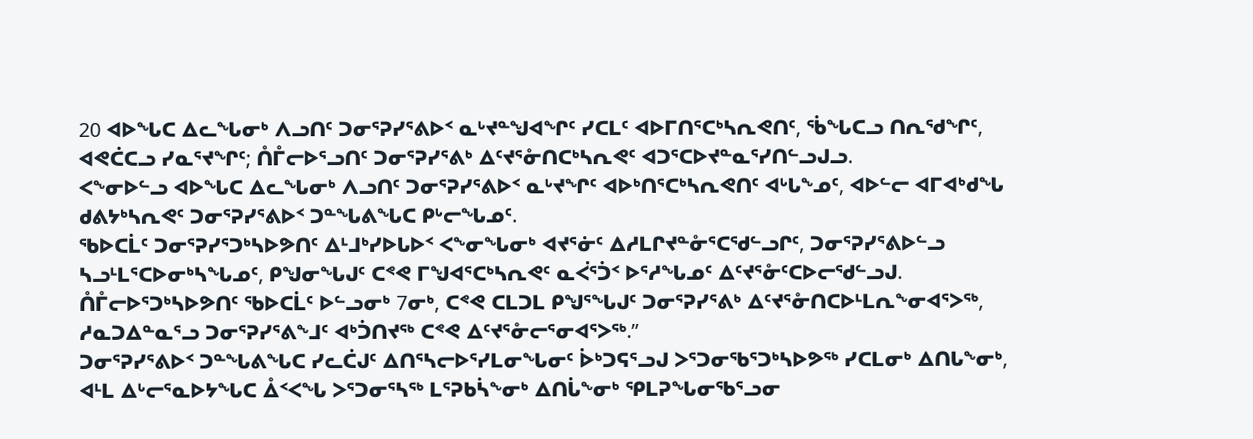20 ᐊᐅᖓᑕ ᐃᓚᖓᓂᒃ ᐱᓗᑎᑦ ᑐᓂᕐᕈᓯᕐᕕᐅᑉ ᓇᒡᔪᓐᖑᐊᖏᑦ ᓯᑕᒪᑦ ᐊᐅᒥᑎᕐᑕᒃᓴᕆᕙᑎᑦ, ᖄᖓᑕᓗ ᑎᕆᖁᖏᑦ, ᐊᕙᑖᑕᓗ ᓯᓇᕐᔪᖏᑦ; ᑍᒤᓕᐅᕐᓗᑎᑦ ᑐᓂᕐᕈᓯᕐᕕᒃ ᐃᑦᔪᕐᓁᑎᑕᒃᓴᕆᕙᑦ ᐊᑐᕐᑕᐅᔪᓐᓇᕐᓯᑎᓪᓗᒍᓗ.
ᐸᖕᓂᐅᓪᓗ ᐊᐅᖓᑕ ᐃᓚᖓᓂᒃ ᐱᓗᑎᑦ ᑐᓂᕐᕈᓯᕐᕕᐅᑉ ᓇᒡᔪᖏᑦ ᐊᐅᒃᑎᕐᑕᒃᓴᕆᕙᑎᑦ ᐊᒡᒐᖕᓄᑦ, ᐊᐅᓪᓕ ᐊᒥᐊᒃᑯᖓ ᑯᕕᔭᒃᓴᕆᕙᑦ ᑐᓂᕐᕈᓯᕐᕕᐅᑉ ᑐᓐᖓᕕᖓᑕ ᑭᒡᓕᖓᓄᑦ.
ᖃᐅᑕᒫᑦ ᑐᓂᕐᕈᓯᕐᑐᒃᓴᐅᕗᑎᑦ ᐃᒻᒧᒃᓯᐅᒐᐅᑉ ᐸᖕᓂᖓᓂᒃ ᐊᔪᕐᓃᑦ ᐃᓱᒪᒋᔪᓐᓁᕐᑕᖁᓪᓗᒋᑦ, ᑐᓂᕐᕈᓯᕐᕕᐅᓪᓗ ᓴᓗᒻᒪᕐᑕᐅᓂᒃᓴᖓᓄᑦ, ᑭᖑᓂᖓᒍᑦ ᑕᕝᕙ ᒥᖑᐊᕐᑕᒃᓴᕆᕙᑦ ᓇᐹᕐᑑᑉ ᐅᕐᓱᖓᓄᑦ ᐃᑦᔪᕐᓁᑦᑕᐅᓕᖁᓪᓗᒍ.
ᑍᒤᓕᐅᕐᑐᒃᓴᐅᕗᑎᑦ ᖃᐅᑕᒫᑦ ᐅᓪᓗᓂᒃ 7ᓂᒃ, ᑕᕝᕙ ᑕᒪᑐᒪ ᑭᖑᕐᖓᒍᑦ ᑐᓂᕐᕈᓯᕐᕕᒃ ᐃᑦᔪᕐᓁᑎᑕᐅᒻᒪᕆᖕᓂᐊᕐᐳᖅ, ᓱᓇᑐᐃᓐᓇᕐᓗ ᑐᓂᕐᕈᓯᕐᕕᖕᒧᑦ ᐊᒃᑑᑎᔪᖅ ᑕᕝᕙ ᐃᑦᔪᕐᓁᓕᕐᓂᐊᕐᐳᖅ.”
ᑐᓂᕐᕈᓯᕐᕕᐅᑉ ᑐᓐᖓᕕᖓᑕ ᓯᓚᑖᒍᑦ ᐃᑎᕐᓴᓕᐅᕐᓯᒪᓂᖓᓂᑦ ᐆᒃᑐᕋᕐᓗᒍ ᐳᕐᑐᓂᖃᕐᑐᒃᓴᐅᕗᖅ ᓯᑕᒪᓂᒃ ᐃᑎᒐᖕᓂᒃ, ᐊᒻᒪ ᐃᒡᓕᕐᓇᐅᔭᖓᑕ ᐂᑉᐸᖓ ᐳᕐᑐᓂᕐᓴᖅ ᒪᕐᕈᑲᓵᖕᓂᒃ ᐃᑎᒑᖕᓂᒃ ᕿᒪᕈᖓᓂᖃᕐᓗᓂ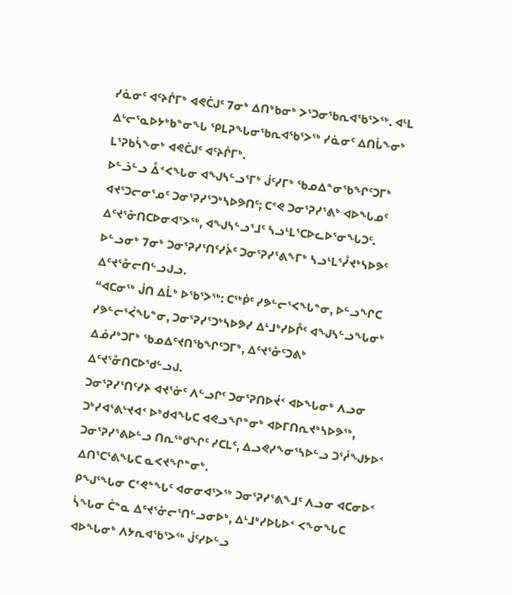ᓯᓈᓂᑦ ᐊᑦᔨᒌᒥᒃ ᐊᕙᑖᒍᑦ 7ᓂᒃ ᐃᑎᒃᑲᓂᒃ ᐳᕐᑐᓂᖃᕆᐊᖃᕐᐳᖅ. ᐊᒻᒪ ᐃᒡᓕᕐᓇᐅᔭᒃᑲᓐᓂᖓ ᕿᒪᕈᖓᓂᖃᕆᐊᖃᕐᐳᖅ ᓯᓈᓂᑦ ᐃᑎᒑᖕᓂᒃ ᒪᕐᕈᑲᓵᖕᓂᒃ ᐊᕙᑖᒍᑦ ᐊᑦᔨᒌᒥᒃ.
ᐅᓪᓘᓪᓗ ᐂᑉᐸᖓᓂ ᐊᖑᓴᓪᓗᕐᒥᒃ ᒎᑦᓯᒥᒃ ᖃᓄᐃᓐᓂᖃᖏᑦᑐᒥᒃ ᐊᔪᕐᑐᓕᓂᕐᓄᑦ ᑐᓂᕐᕈᓯᕐᑐᒃᓴᐅᕗᑎᑦ; ᑕᕝᕙ ᑐᓂᕐᕈᓯᕐᕕᒃ ᐊᐅᖓᓄᑦ ᐃᑦᔪᕐᓁᑎᑕᐅᓂᐊᕐᐳᖅ, ᐊᖑᓴᓪᓗᕐᒧᑦ ᓴᓗᒻᒪᕐᑕᐅᓚᐅᕐᓂᖓᑐᑦ.
ᐅᓪᓗᓂᒃ 7ᓂᒃ ᑐᓂᕐᕈᓯᕐᑎᑦᓯᔩᑦ ᑐᓂᕐᕈᓯᕐᕕᖕᒥᒃ ᓴᓗᒻᒪᕐᓮᔪᒃᓴᐅᕗᑦ ᐃᑦᔪᕐᓁᓕᑎᓪᓗᒍᓗ.
“ᐊᑕᓂᖅ ᒎᑎ ᐃᒫᒃ ᐅᖃᕐᐳᖅ: ᑕᖅᑮᑦ ᓯᕗᓪᓕᕐᐸᖓᓐᓂ, ᐅᓪᓗᖏᑕ ᓯᕗᓪᓕᕐᐹᖓᓐᓂ, ᑐᓂᕐᕈᓯᕐᑐᒃᓴᐅᕗᓯ ᐃᒻᒧᒃᓯᐅᒊᑦ ᐊᖑᓴᓪᓗᖓᓂᒃ ᐃᓅᓱᒃᑐᒥᒃ ᖃᓄᐃᑦᔪᑎᖃᖏᑦᑐᒥᒃ, ᐃᑦᔪᕐᓁᑦᑐᕕᒃ ᐃᑦᔪᕐᓁᑎᑕᐅᖁᓪᓗᒍ.
ᑐᓂᕐᕈᓯᕐᑎᑦᓯᔨ ᐊᔪᕐᓃᑦ ᐱᓪᓗᒋᑦ ᑐᓂᕐᕈᑎᐅᔫᑉ ᐊᐅᖓᓂᒃ ᐱᓗᓂ ᑐᒃᓯᐊᕐᕕᒡᔪᐊᑉ ᐅᒃᑯᐊᖓᑕ ᐊᕙᓗᖏᓐᓂᒃ ᐊᐅᒥᑎᕆᔪᒃᓴᐅᕗᖅ, ᑐᓂᕐᕈᓯᕐᕕᐅᓪᓗ ᑎᕆᖅᑯᖏᑦ ᓯᑕᒪᑦ, ᐃᓗᕙᓯᖕᓂᕐᓴᐅᓪᓗ ᑐᕐᓲᖑᔭᐅᑉ ᐃᑎᕐᑕᕐᕕᖓᑕ ᓇᐸᔪᖏᓐᓂᒃ.
ᑭᖑᕐᖓᓂ ᑕᕝᕙᓐᖓᑦ ᐊᓂᓂᐊᕐᐳᖅ ᑐᓂᕐᕈᓯᕐᕕᖕᒧᑦ ᐱᓗᓂ ᐊᑕᓂᐅᑉ ᓵᖓᓂ ᑖᓐᓇ ᐃᑦᔪᕐᓁᓕᕐᑎᓪᓗᓂᐅᒃ, ᐃᒻᒧᒃᓯᐅᒐᐅᑉ ᐸᖕᓂᖓᑕ ᐊᐅᖓᓂᒃ ᐱᔭᕆᐊᖃᕐᐳᖅ ᒎᑦᓯᐅᓪᓗ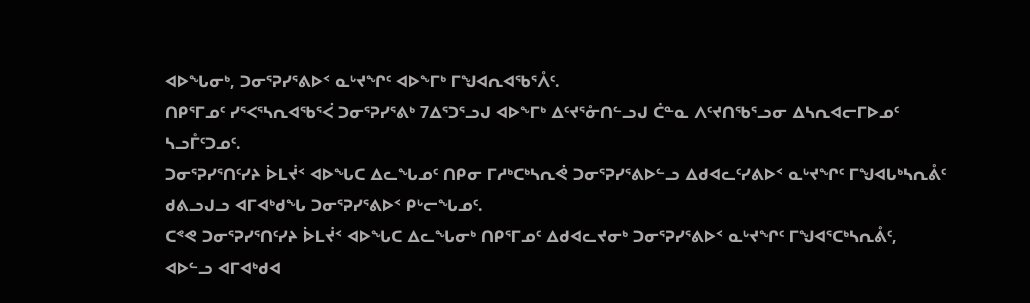ᐊᐅᖓᓂᒃ, ᑐᓂᕐᕈᓯᕐᕕᐅᑉ ᓇᒡᔪᖏᑦ ᐊᐅᖕᒥᒃ ᒥᖑᐊᕆᐊᖃᕐᐰᑦ.
ᑎᑭᕐᒥᓄᑦ ᓯᕐᐸᕐᓴᕆᐊᖃᕐᐹ ᑐᓂᕐᕈᓯᕐᕕᒃ 7ᐃᕐᑐᕐᓗᒍ ᐊᐅᖕᒥᒃ ᐃᑦᔪᕐᓁᑎᓪᓗᒍ ᑖᓐᓇ ᐱᑦᔪᑎᖃᕐᓗᓂ ᐃᓴᕆᐊᓕᒥᐅᓄᑦ ᓴᓗᒤᑦᑐᓄᑦ.
ᑐᓂᕐᕈᓯᕐᑎᑦᓯᔨ ᐆᒪᔫᑉ ᐊᐅᖓᑕ ᐃᓚᖓᓄᑦ ᑎᑭᓂ ᒥᓱᒃᑕᒃᓴᕆᕚ ᑐᓂᕐᕈᓯᕐᕕᐅᓪᓗ ᐃᑯᐊᓚᑦᓯᕕᐅᑉ ᓇᒡᔪᖏᑦ ᒥᖑᐊᒐᒃᓴᕆᕔᑦ ᑯᕕᓗᒍᓗ ᐊᒥᐊᒃᑯᖓ ᑐᓂᕐᕈᓯᕐᕕᐅᑉ ᑭᒡᓕᖓᓄᑦ.
ᑕᕝᕙ ᑐᓂᕐᕈᓯᕐᑎᑦᓯᔨ ᐆᒪᔫᑉ ᐊᐅᖓᑕ ᐃᓚᖓᓂᒃ ᑎᑭᕐᒥᓄᑦ ᐃᑯᐊᓚᔪᓂᒃ ᑐᓂᕐᕈᓯᕐᕕᐅᑉ ᓇᒡᔪᖏᑦ ᒥᖑᐊᕐᑕᒃᓴᕆᕔᑦ, ᐊᐅᓪᓗ ᐊᒥᐊᒃᑯᐊ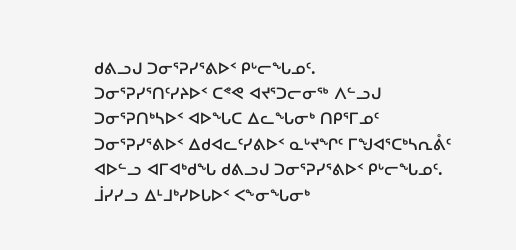ᑯᕕᓗᒍ ᑐᓂᕐᕈᓯᕐᕕᐅᑉ ᑭᒡᓕᖓᓄᑦ.
ᑐᓂᕐᕈᓯᕐᑎᑦᓯᔨᐅᑉ ᑕᕝᕙ ᐊᔪᕐᑐᓕᓂᖅ ᐱᓪᓗᒍ ᑐᓂᕐᕈᑎᒃᓴᐅᑉ ᐊᐅᖓᑕ ᐃᓚᖓᓂᒃ ᑎᑭᕐᒥᓄᑦ ᑐᓂᕐᕈᓯᕐᕕᐅᑉ ᐃᑯᐊᓚᑦᓯᕕᐅᑉ ᓇᒡᔪᖏᑦ ᒥᖑᐊᕐᑕᒃᓴᕆᕔᑦ ᐊᐅᓪᓗ ᐊᒥᐊᒃᑯᖓ ᑯᕕᓗᒍ ᑐᓂᕐᕈᓯᕐᕕᐅᑉ ᑭᒡᓕᖓᓄᑦ.
ᒨᓯᓯᓗ ᐃᒻᒧᒃᓯᐅᒐᐅᑉ ᐸᖕᓂᖓᓂᒃ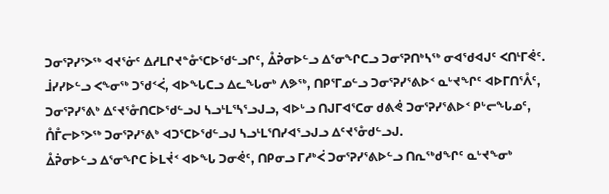ᑐᓂᕐᕈᓯᕐᐳᖅ ᐊᔪᕐᓃᑦ ᐃᓱᒪᒋᔪᓐᓁᕐᑕᐅᖁᓪᓗᒋᑦ, ᐂᕉᓂᐅᓪᓗ ᐃᕐᓂᖏᑕᓗ ᑐᓂᕐᕈᑎᒃᓴᖅ ᓂᐊᖁᐊᒍᑦ ᐸᑎᒻᒥᕚᑦ.
ᒨᓯᓯᐅᓪᓗ ᐸᖕᓂᖅ ᑐᖁᑉᐹ, ᐊᐅᖓᑕᓗ ᐃᓚᖓᓂᒃ ᐱᕗᖅ, ᑎᑭᕐᒥᓄᓪᓗ ᑐᓂᕐᕈᓯᕐᕕᐅᑉ ᓇᒡᔪᖏᑦ ᐊᐅᒥᑎᕐᐰᑦ, ᑐᓂᕐᕈᓯᕐᕕᒃ ᐃᑦᔪᕐᓁᑎᑕᐅᖁᓪᓗᒍ ᓴᓗᒻᒪᕐᓴᕐᓗᒍᓗ, ᐊᐅᒡᓗ ᑎᒍᒥᐊᕐᑕᓂ ᑯᕕᕚ ᑐᓂᕐᕈᓯᕐᕕᐅᑉ ᑭᒡᓕᖓᓄᑦ, ᑍᒤᓕᐅᕐᐳᖅ ᑐᓂᕐᕈᓯᕐᕕᒃ ᐊᑐᕐᑕᐅᖁᓪᓗᒍ ᓴᓗᒻᒪᕐᑎᓯᐊᕐᓗᒍᓗ ᐃᑦᔪᕐᓁᑯᓪᓗᒍ.
ᐂᕉᓂᐅᓪᓗ ᐃᕐᓂᖏᑕ ᐆᒪᔫᑉ ᐊᐅᖓ ᑐᓂᕚᑦ, ᑎᑭᓂᓗ ᒥᓱᒃᐹ ᑐᓂᕐᕈᓯᕐᕕᐅᓪᓗ ᑎᕆᖅᑯᖏᑦ ᓇᒡᔪᖕᓂᒃ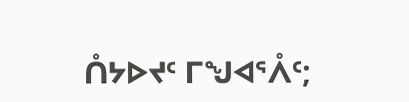ᑍᔭᐅᔪᑦ ᒥᖑᐊᕐᐰᑦ;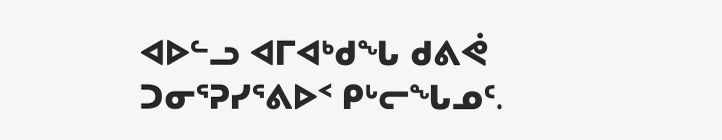ᐊᐅᓪᓗ ᐊᒥᐊᒃᑯᖓ ᑯᕕᕚ ᑐᓂᕐᕈᓯᕐᕕᐅᑉ ᑭᒡᓕᖓᓄᑦ.